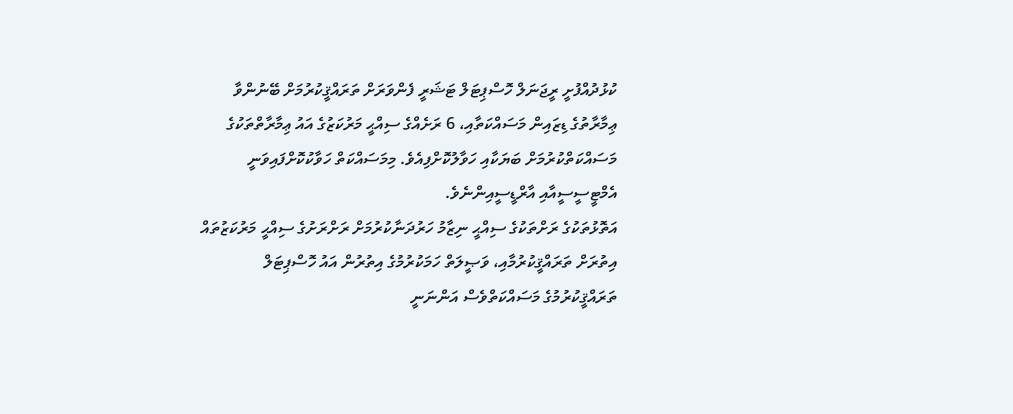ކުޅުދުއްފުށީ ރީޖަނަލް ހޮސްޕިޓަލް ޓަޝަރީ ފެންވަރަށް ތަރައްޤީކުރުމަށް ބޭނުންވާ ޢިމާރާތުގެ ޑިޒައިން މަސައްކަތާއި، 6 ރަށެއްގެ ސިއްޙީ މަރުކަޒުގެ އައު ޢިމާރާތްތަކުގެ މަސައްކަތްކުރުމަށް ބަޔަކާއި ހަވާލުކޮށްފިއެވެ. މިމަސައްކަތް ހަވާކުކޮށްފައިވަނީ އެމްޓީސީސީއާއި އާރްޑީސީއިންނެވެ.
އަތޮޅުތަކުގެ ރަށްތަކުގެ ސިއްޙީ ނިޒާމު ހަރުދަނާކުރުމަށް ރަށްރަށުގެ ސިއްޙީ މަރުކަޒުތައް އިތުރަށް ތަރައްޤީކުރުމާއި، ވަޞީލަތް ހަމަކުރުމުގެ އިތުރުން އައު ހޮސްޕިޓަލް ތަރައްޤީކުރުމުގެ މަސައްކަތްވެސް އަންނަނީ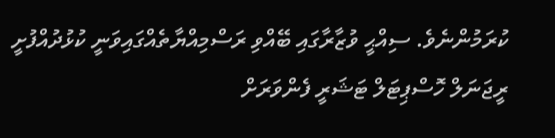ކުރަމުންނެވެ. ސިއްޙީ ވުޒާރާގައި ބޭއްވި ރަސްމިއްޔާތެއްގައިވަނީ ކުޅުދުއްފުށީ ރީޖަނަލް ހޮސްޕިޓަލް ޓަޝަރީ ފެންވަރަށް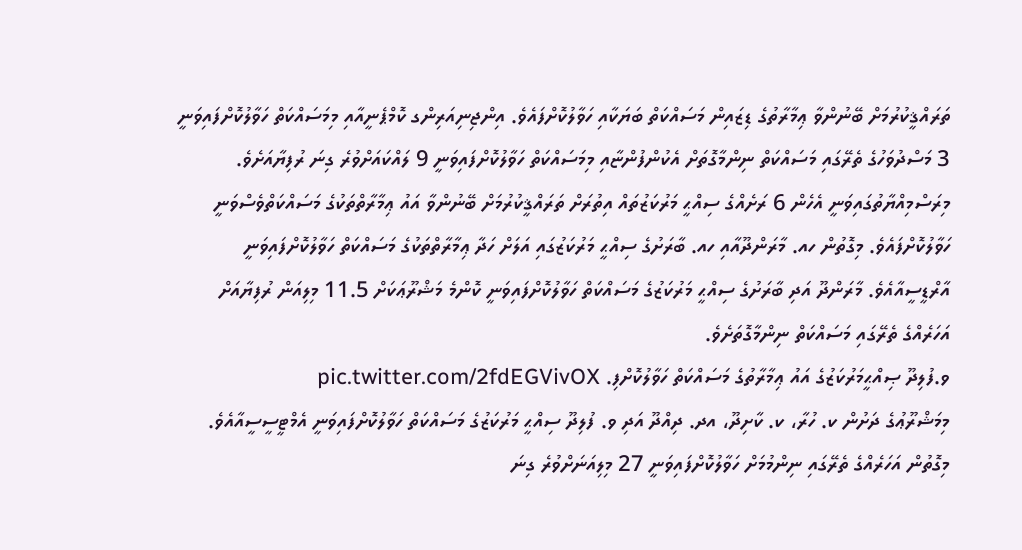ތަރައްޤީކުރުމަށް ބޭނުންވާ ޢިމާރާތުގެ ޑިޒައިން މަސައްކަތް ބަޔަކާއި ހަވާލުކޮށްފައެވެ. އިންޖިނިއަރިންގ ކޮމްޕެނީއާއި މިމަސައްކަތް ހަވާލުކޮށްފައިވަނީ 3 މަސްދުވަހުގެ ތެރޭގައި މަސައްކަތް ނިންމާގޮތަށް އެކުންފުންޏާއި މިމަސައްކަތް ހަވާލުކޮށްފައިވަނީ 9 ލައްކައަށްވުރެ ގިނަ ރުފިޔާއަށެވެ.
މިރަސްމިއްޔާތުގައިވަނީ އެހެން 6 ރަށެއްގެ ސިއްޙީ މަރުކަޒުތައް އިތުރަށް ތަރައްޤީކުރުމަށް ބޭނުންވާ އައު ޢިމާރާތްތަކުގެ މަސައްކަތްވެސްވަނީ ހަވާލުކޮށްފައެވެ. މިގޮތުން ހއ. މާރަންދޫއާއި ހއ. ބާރަށުގެ ސިއްޙީ މަރުކަޒުގައި އަލަށް ހަދާ ޢިމާރާތްތަކުގެ މަސައްކަތް ހަވާލުކޮށްފައިވަނީ އާރްޑީސީއާއެވެ. މާރަންދޫ އަދި ބާރަށުގެ ސިއްޙީ މަރުކަޒުގެ މަސައްކަތް ހަވާލުކޮށްފައިވަނީ ކޮންމެ މަޝްރޫޢަކަށް 11.5 މިލިއަން ރުފިޔާއަށް އަހަރެއްގެ ތެރޭގައި މަސައްކަތް ނިންމާގޮތަށެވެ.
ވ.ފުލިދޫ ޞިއްޙީމަރުކަޒުގެ އައު ޢިމާރާތުގެ މަސައްކަތް ހަވާލުކޮށްފި. pic.twitter.com/2fdEGVivOX
މިމަޝްރޫޢުގެ ދަށުން ކ. ހުރާ، ކ. ކާށިދޫ، އދ. ދިއްދޫ އަދި ވ. ފުލިދޫ ސިއްޙީ މަރުކަޒުގެ މަސައްކަތް ހަވާލުކޮށްފައިވަނީ އެމްޓީސީސީއާއެވެ. މިގޮތުން އަހަރެއްގެ ތެރޭގައި ނިންމުމަށް ހަވާލުކޮށްފައިވަނީ 27 މިލިއަނަށްވުރެ ގިނަ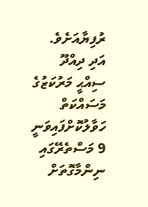ރުފިޔާއަށެވެ. އަދި ދިއްދޫ ސިއްޙީ މަރުކަޒުގެ މަސައްކަތް ހަވާލުކޮށްފައިވަނީ 9 މަސްތެރޭގައި ނިންމާގޮތަށް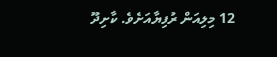12 މިލިއަން ރުފިޔާއަށެވެ. ކާށިދޫ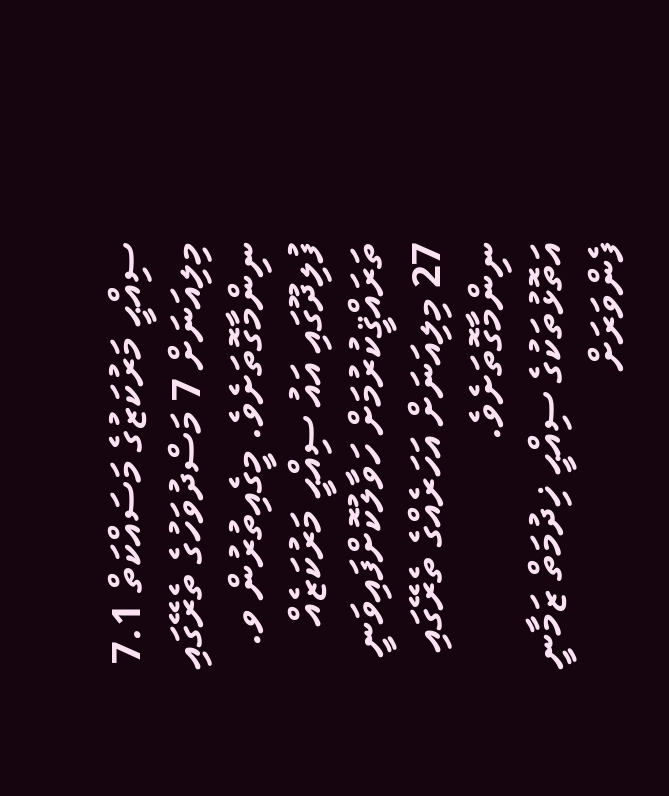ސިއްޙީ މަރުކަޒުގެ މަސައްކަތް 7.1 މިލިއަނަށް 7 މަސްދުވަހުގެ ތެރޭގައި ނިންމާގޮތަށެވެ. މީގެއިތުރުން ވ. ފުލިދޫގައި އައު ސިއްޙީ މަރުކަޒެއް ތަރައްޤީކުރުމަށް ހަވާލުކޮށްފައިވަނީ 27 މިލިއަނަށް އަހަރެއްގެ ތެރޭގައި ނިންމާގޮތަށެވެ.
އަތޮޅުތަކުގެ ސިއްޙީ ޚިދުމަތް ޒަމާނީ ފެންވަރަށް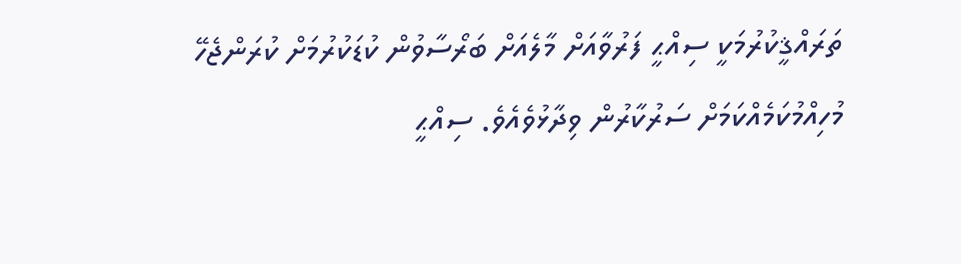ތަރައްޤީކުރުމަކީ ސިއްޙީ ފަރުވާއަށް މާލެއަށް ބަރޯސާވުން ކުޑަކުރުމަށް ކުރަންޖެހޭ މުހިއްމުކަމެއްކަމަށް ސަރުކާރުން ވިދާޅުވެއެވެ. ސިއްޙީ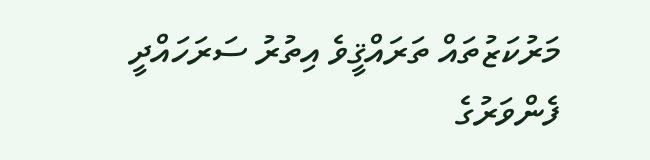މަރުކަޒުތައް ތަރައްޤީވެ އިތުރު ސަރަހައްދީ ފެންވަރުގެ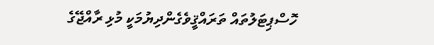ހޮސްޕިޓަލުތައް ތަރައްޤީވެގެންދިޔުމަކީ މުޅި ރާއްޖޭގެ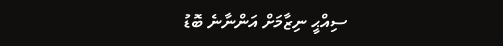ސިއްޙީ ނިޒާމަށް އަންނާނެ ބޮޑު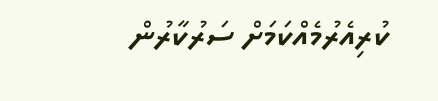ކުރިއެރުމެއްކަމަށް ސަރުކާރުން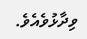ވިދާޅުވެއެވެ.